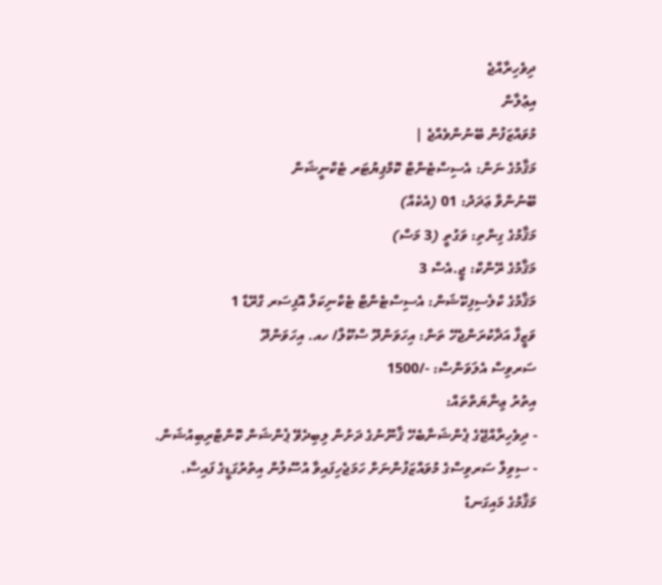ދިވެހިރާއްޖެ
އިޢުލާން
މުވައްޒަފުން ބޭނުންވެއްޖެ |
މަޤާމުގެ ނަން: އެސިސްޓެންޓް ކޮމްޕިޔުޓަރ ޓެކްނީޝަން
ބޭނުންވާ ޢަދަދު: 01 (އެކެއް)
މަޤާމުގެ ގިންތި: ވަގުތީ (3 މަސް)
މަޤާމުގެ ރޭންކް: ޖީ.އެސް 3
މަޤާމުގެ ކްލެސިފިކޭޝަން: އެސިސްޓެންޓް ޓެކްނިކަލް އޮފިސަރ ގްރޭޑް 1
ވަޒީފާ އަދާކުރަންޖެހޭ ތަން: އިހަވަންދޫ ސްކޫލް/ ހއ. އިހަވަންދޫ
ސަރވިސް އެލަވަންސް: -/1500
އިތުރު ޢިނާޔަތްތައް:
- ދިވެހިރާއްޖޭގެ ޕެންޝަނާބެހޭ ޤާނޫނުގެ ދަށުން ލިބިދެވޭ ޕެންޝަން ކޮންޓްރިބިއުޝަން.
- ސިވިލް ސަރވިސްގެ މުވައްޒަފުންނަށް ހަމަޖެހިފައިވާ އުސޫލުން އިތުރުގަޑީގެ ފައިސާ.
މަޤާމުގެ މައިގަނޑު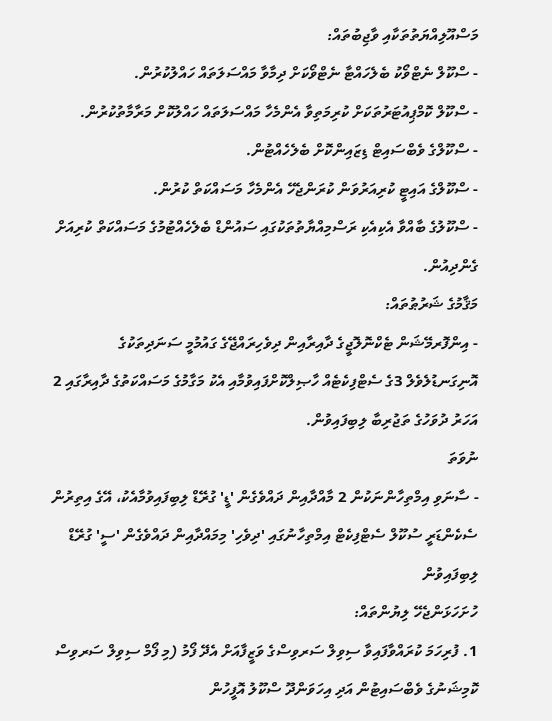މަސްއޫލިއްޔަތުތަކާއި ވާޖިބުތައް:
- ސްކޫލް ނެޓްވޯކު ބެލެހައްޓާ ނެޓްވޯކަށް ދިމާވާ މައްސަލަތައް ހައްލުކުރުން.
- ސްކޫލް ކޮމްޕިއުޓަރުތަކަށް ކުރިމަތިވާ އެންމެހާ މައްސަލަތައް ހައްލުކޮށް މަރާމާތުކުރުން.
- ސްކޫލްގެ ވެބްސައިޓް ޑިޒައިންކޮށް ބެލެހެއްޓުން.
- ސްކޫލްގެ އައިޓީ ކުރިއަރުވަން ކުރަންޖެހޭ އެންމެހާ މަސައްކަތް ކުރުން.
- ސްކޫލުގެ ބާއްވާ އެކިއެކި ރަސްމިއްޔާތުތަކުގައި ސައުންޑް ބެލެހެއްޓުމުގެ މަސައްކަތް ކުރިއަށް ގެންދިއުން.
މަޤާމުގެ ޝަރުޠުތައް:
- އިންފޮރމޭޝަން ޓެކްނޮލޮޖީގެ ދާއިރާއިން ދިވެހިރައްޖޭގެ ގައުމުމީ ސަނަދިތަކުގެ އޮނިގަނޑުލެވެލް 3ގެ ސެޓްފިކެޓެއް ހާޞިލްކޮށްފައިވުމާއި އެކު މަގާމުގެ މަސައްކަތުގެ ދާއިރާގައި 2 އަހަރު ދުވަހުގެ ތަޖުރިބާ ލިބިފައިވުން.
ނުވަތަ
- ސާނަވި އިމްތިހާންނަކުން 2 މާއްދާއިން ދައްވެގެން 'ޑީ' ގުރޭޑް ލިބިފައިވުމާއެކު، އޭގެ އިތިރުން ސެކެންޑަރީ ސުކޫލް ސެޓްފިކެޓް އިމްތިހާނުގައި 'ދިވެހި' މިމައްދާއިން ދައްވެގެން 'ސީ' ގުރޭޑް ލިބިފައިވުން
ހުށަހަޅަންޖެހޭ ލިޔުންތައް:
1. ފުރިހަމަ ކުރައްވާފައިވާ ސިވިލް ސަރވިސްގެ ވަޒީފާއަށް އެދޭ ފޯމު (މި ފޯމް ސިވިލް ސަރވިސް ކޮމިޝަނުގެ ވެބްސައިޓުން އަދި އިހަވަންދޫ ސްކޫލު އޮފީހުން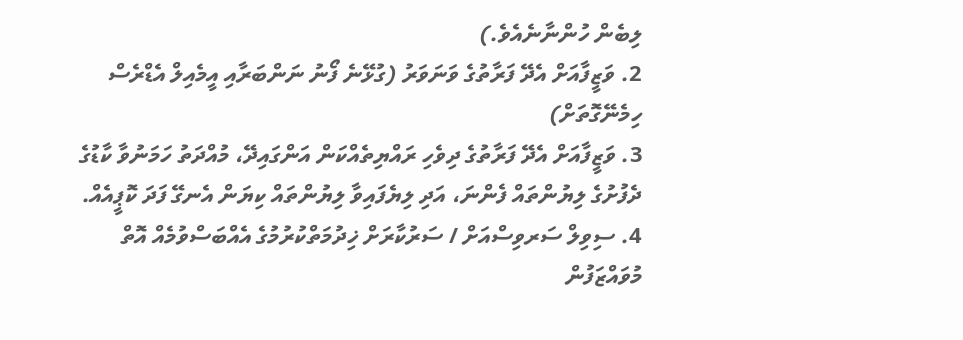ލިބެން ހުންނާނެއެވެ.)
2. ވަޒީފާއަށް އެދޭ ފަރާތުގެ ވަނަވަރު (ގުޅޭނެ ފޯނު ނަންބަރާއި އީމެއިލް އެޑްރެސް ހިމެނޭގޮތަށް)
3. ވަޒީފާއަށް އެދޭ ފަރާތުގެ ދިވެހި ރައްޔިތެއްކަން އަންގައިދޭ، މުއްދަތު ހަމަނުވާ ކާޑުގެ ދެފުށުގެ ލިޔުންތައް ފެންނަ، އަދި ލިޔެފައިވާ ލިޔުންތައް ކިޔަން އެނގޭ ފަދަ ކޮޕީއެއް.
4. ސިވިލް ސަރވިސްއަށް / ސަރުކާރަށް ޚިދުމަތްކުރުމުގެ އެއްބަސްވުމެއް އޮތް މުވައްޒަފުން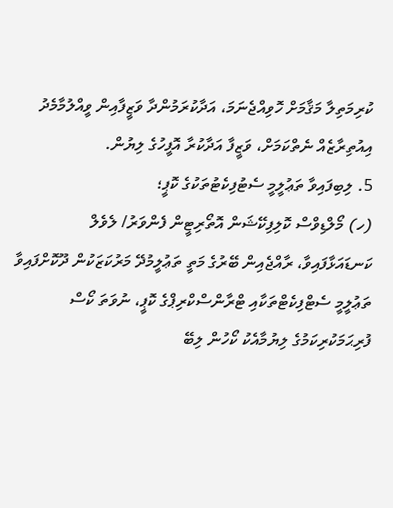ކުރިމަތިލާ މަޤާމަށް ހޮވިއްޖެނަމަ، އަދާކުރަމުންދާ ވަޒީފާއިން ވީއްލުމާމެދު އިއުތިރާޒެއް ނެތްކަމަށް، ވަޒީފާ އަދާކުރާ އޮފީހުގެ ލިޔުން.
5. ލިބިފައިވާ ތަޢުލީމީ ސެޓުފިކެޓުތަކުގެ ކޮޕީ؛
(ހ) މޯލްޑިވްސް ކޮލިފިކޭޝަން އޮތޯރިޓީން ފެންވަރު/ ލެވެލް ކަނޑައަޅާފައިވާ، ރާއްޖެއިން ބޭރުގެ މަތީ ތަޢުލީމުދޭ މަރުކަޒަކުން ދޫކޮށްފައިވާ ތަޢުލީމީ ސެޓްފިކެޓްތަކާއި ޓްރާންސްކްރިޕްގެ ކޮޕީ، ނުވަތަ ކޯސް ފުރިޙަމަކުރިކަމުގެ ލިޔުމާއެކު ކޯހުން ލިބޭ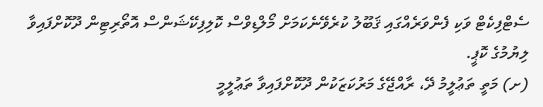ސެޓްފިކެޓް ވަކި ފެންވަރެއްގައި ޤަބޫލު ކުރެވޭނެކަމަށް މޯލްޑިވްސް ކޮލިފިކޭޝަންސް އޮތޯރިޓިން ދޫކޮށްފައިވާ ލިޔުމުގެ ކޮޕީ.
(ށ) މަތީ ތަޢުލީމު ދޭ، ރާއްޖޭގެ މަރުކަޒަކުން ދޫކޮށްފައިވާ ތަޢުލީމީ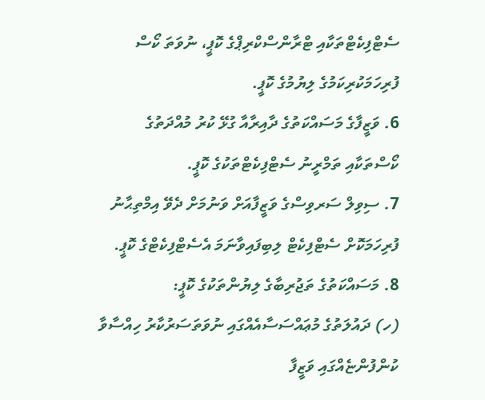ސެޓްފިކެޓްތަކާއި ޓްރާންސްކްރިޕްގެ ކޮޕީ، ނުވަތަ ކޯސް ފުރިހަމަކުރިކަމުގެ ލިޔުމުގެ ކޮޕީ.
6. ވަޒީފާގެ މަސައްކަތުގެ ދާއިރާއާ ގުޅޭ ކުރު މުއްދަތުގެ ކޯސްތަކާއި ތަމްރީނު ސެޓްފިކެޓްތަކުގެ ކޮޕީ.
7. ސިވިލް ސަރވިސްގެ ވަޒީފާއަށް ވަނުމަށް ދެވޭ އިމްތިޙާނު ފުރިހަމަކޮށް ސެޓްފިކެޓް ލިބިފައިވާނަމަ އެސެޓްފިކެޓްގެ ކޮޕީ.
8. މަސައްކަތުގެ ތަޖުރިބާގެ ލިޔުންތަކުގެ ކޮޕީ:
(ހ) ދައުލަތުގެ މުޢައްސަސާއެއްގައި ނުވަތަސަރުކާރު ހިއްސާވާ ކުންފުންޏެއްގައި ވަޒީފާ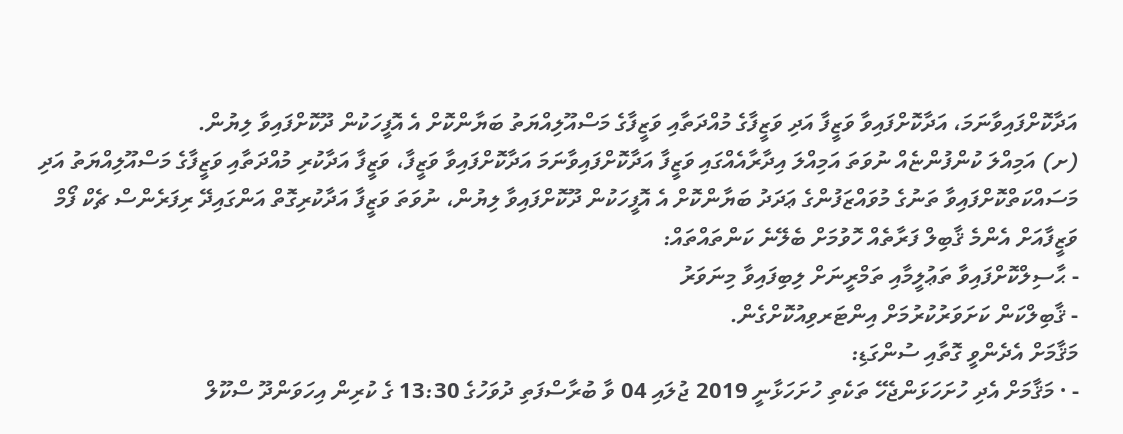އަދާކޮށްފައިވާނަމަ، އަދާކޮށްފައިވާ ވަޒީފާ އަދި ވަޒީފާގެ މުއްދަތާއި ވަޒީފާގެ މަސްއޫލިއްޔަތު ބަޔާންކޮށް އެ އޮފީހަކުން ދޫކޮށްފައިވާ ލިޔުން.
(ށ) އަމިއްލަ ކުންފުންޏެއް ނުވަތަ އަމިއްލަ އިދާރާއެއްގައި ވަޒީފާ އަދާކޮށްފައިވާނަމަ އަދާކޮށްފައިވާ ވަޒީފާ، ވަޒީފާ އަދާކުރި މުއްދަތާއި ވަޒީފާގެ މަސްއޫލިއްޔަތު އަދި މަސައްކަތްކޮށްފައިވާ ތަނުގެ މުވައްޒަފުންގެ ޢަދަދު ބަޔާންކޮށް އެ އޮފީހަކުން ދޫކޮށްފައިވާ ލިޔުން، ނުވަތަ ވަޒީފާ އަދާކުރިގޮތް އަންގައިދޭ ރިފަރެންސް ޗެކް ފޯމް
ވަޒީފާއަށް އެންމެ ޤާބިލް ފަރާތެއް ހޮވުމަށް ބެލޭނެ ކަންތައްތައް:
- ޙާސިލްކޮށްފައިވާ ތަޢުލީމާއި ތަމްރީނަށް ލިބިފައިވާ މިނަވަރު
- ޤާބިލްކަން ކަށަވަރުކުރުމަށް އިންޓަރވިއުކޮށްގެން.
މަޤާމަށް އެދެންވީ ގޮތާއި ސުންގަޑި:
- · މަޤާމަށް އެދި ހުށަހަޅަންޖެހޭ ތަކެތި ހުށަހަޅާނީ 2019 ޖުލައި 04 ވާ ބުރާސްފަތި ދުވަހުގެ 13:30 ގެ ކުރިން އިހަވަންދޫ ސްކޫލް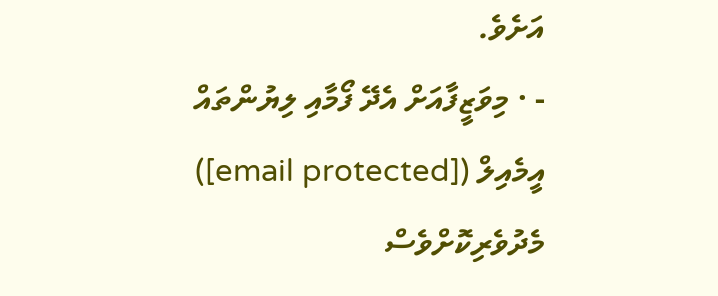އަށެވެ.
- · މިވަޒީފާއަށް އެދޭ ފޯމާއި ލިޔުންތައް އީމެއިލް ([email protected]) މެދުވެރިކޮށްވެސް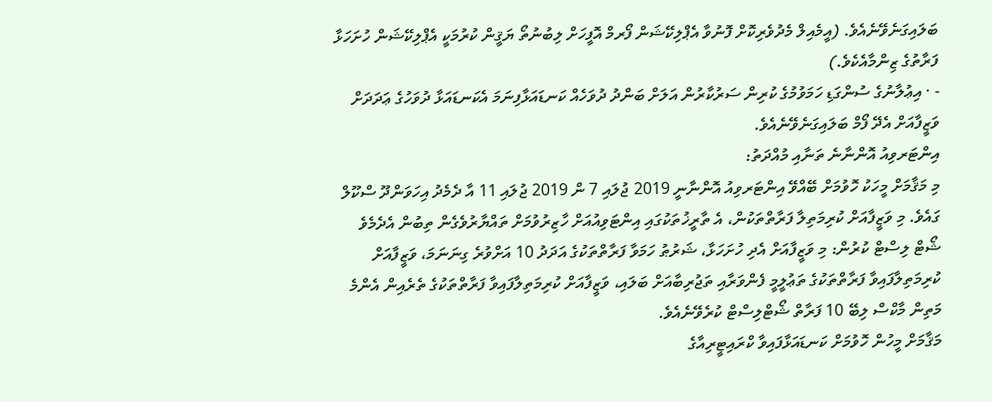ބަލައިގަނެވޭނެއެވެ. (އީމެއިލް މެދުވެރިކޮށް ފޮނުވާ އެޕްލިކޭޝަން ފޯރމް އޮފީހަށް ލިބުނުތޯ ޔަޤީން ކުރުމަކީ އެޕްލިކޭޝަން ހުށަހަޅާ ފަރާތުގެ ޒިންމާއެކެވެ.)
- · އިޢުލާނުގެ ސުންގަޑި ހަމަވުމުގެ ކުރިން ސަރުކާރުން އަލަށް ބަންދު ދުވަހެއް ކަނޑައަޅާފިނަމަ އެކަނޑައަޅާ ދުވަހުގެ ޢަދަދަށް ވަޒީފާއަށް އެދޭ ފޯމް ބަލައިގަނެވޭނެއެވެ.
އިންޓަރވިއު އޮންނާނެ ތަނާއި މުއްދަތު:
މި މަޤާމަށް މީހަކު ހޮވުމަށް ބޭއްވޭ އިންޓަރވިއު އޮންނާނީ 2019 ޖުލައި 7 ން 2019 ޖުލައި 11 އާ ދެމެދު އިހަވަންދޫ ސްކޫލް ގައެވެ. މި ވަޒީފާއަށް ކުރިމަތިލާ ފަރާތްތަކުން، އެ ތާރީޚުތަކުގައި އިންޓަވިއުއަށް ހާޒިރުވުމަށް ތައްޔާރުވެގެން ތިބުން އެދެމެވެ
ޝޯޓް ލިސްޓް ކުރުން: މި ވަޒީފާއަށް އެދި ހުށަހަޅާ، ޝަރުޠު ހަމަވާ ފަރާތްތަކުގެ އަދަދު 10 އަށްވުރެ ގިނަނަމަ، ވަޒީފާއަށް ކުރިމަތިލާފައިވާ ފަރާތްތަކުގެ ތަޢުލީމީ ފެންވަރާއި ތަޖުރިބާއަށް ބަލައި، ވަޒީފާއަށް ކުރިމަތިލާފައިވާ ފަރާތްތަކުގެ ތެރެއިން އެންމެ މަތިން މާކްސް ލިބޭ 10 ފަރާތް ޝޯޓްލިސްޓް ކުރެވޭނެއެވެ.
މަޤާމަށް މީހުން ހޮވުމަށް ކަނޑައަޅާފައިވާ ކްރައިޓީރިއާގެ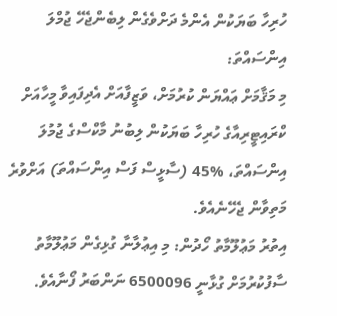ހުރިހާ ބަޔަކުން އެންމެ ދަށްވެގެން ލިބެންޖެހޭ ޖުމްލަ އިންސައްތަ:
މި މަޤާމަށް ޢައްޔަން ކުރުމަށް، ވަޒީފާއަށް އެދިފައިވާ މީހާއަށް ކްރައިޓީރިއާގެ ހުރިހާ ބަޔަކުން ލިބުނު މާކްސްގެ ޖުމުލަ އިންސައްތަ، %45 (ސާޅީސް ފަސް އިންސައްތަ) އަށްވުރެ މަތިވާން ޖެހޭނެއެވެ.
އިތުރު މަޢުލޫމާތު ހޯދުން: މި އިޢުލާނާ ގުޅިގެން މަޢުލޫމާތު ސާފުކުރުމަށް ގުޅާނީ 6500096 ނަންބަރު ފޯނާއެވެ.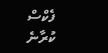ފެކްސް ކުރާނެ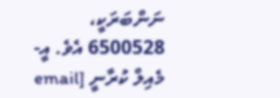ނަންބަރަކީ، 6500528 އެވެ. އީ-މެއިލް ކުރާނީ [email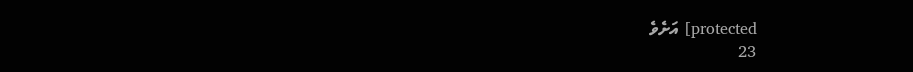protected] އަށެވެ
23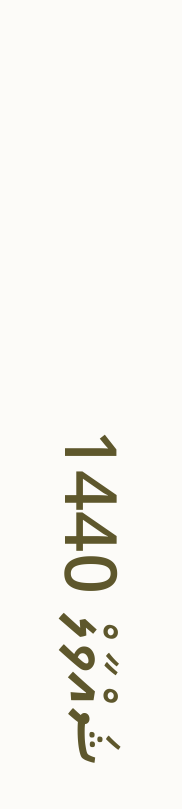ޝައްވާލް 1440